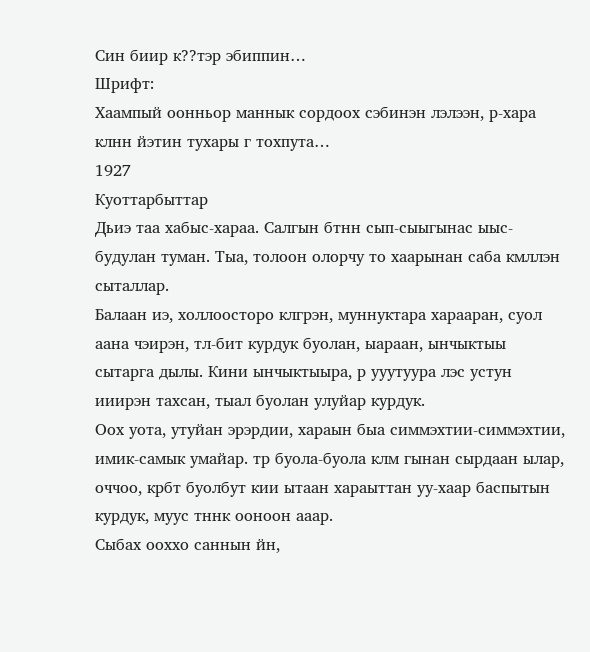Син биир к??тэр эбиппин…
Шрифт:
Хаампый оонньор маннык сордоох сэбинэн лэлээн, р-хара клнн йэтин тухары г тохпута…
1927
Куоттарбыттар
Дьиэ таа хабыс-хараа. Салгын бтнн сып-сыыгынас ыыс-будулан туман. Тыа, толоон олорчу то хаарынан саба кмллэн сыталлар.
Балаан иэ, холлоосторо клгрэн, муннуктара харааран, суол аана чэирэн, тл-бит курдук буолан, ыараан, ынчыктыы сытарга дылы. Кини ынчыктыыра, р ууутуура лэс устун ииирэн тахсан, тыал буолан улуйар курдук.
Оох уота, утуйан эрэрдии, хараын быа симмэхтии-симмэхтии, имик-самык умайар. тр буола-буола клм гынан сырдаан ылар, оччоо, крбт буолбут кии ытаан хараыттан уу-хаар баспытын курдук, муус тннк ооноон ааар.
Сыбах ооххо саннын йн,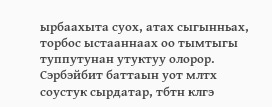ырбаахыта суох, атах сыгынньах, торбос ыстааннаах оо тымтыгы туппутунан утуктуу олорор. Сэрбэйбит баттаын уот млтх соустук сырдатар, тбтн клгэ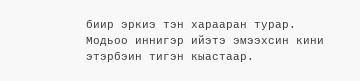биир эркиэ тэн харааран турар.
Модьоо иннигэр ийэтэ эмээхсин кини этэрбэин тигэн кыастаар.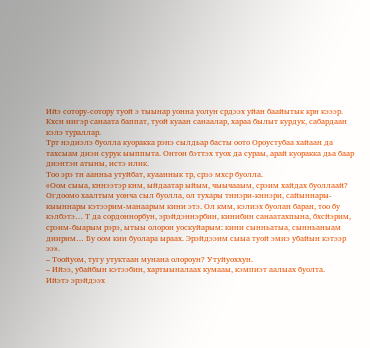Ийэ сотору-сотору туой э тыынар уонна уолун срдээх уйан баайытык крн кэээр. Кхсн иигэр санаата баппат, туой куаан санаалар, хараа былыт курдук, сабардаан кэлэ тураллар.
Трт нэдиэлэ буолла куоракка рэнэ сылдьар басты оото Ороустубаа хайаан да тахсыам диэн сурук ыыппыта. Онтон бэттэх туох да сураы, арай куоракка дьа баар диэнтэн атыны, истэ илик.
Тоо эрэ тн аанньа утуйбат, куааннык тр, срээ мхср буолла.
«Оом сыыа, кннээтэр кнм, ыйдаатар ыйым, чыычааым, срэим хайдах буоллаай? Огдоомо хаалтым уонча сыл буолла, ол тухары тннэри-кннэри, сайыннары-кыыннары кэтээрим-манаарым кини этэ. Ол кмм, кэлиэх буолан баран, тоо бу кэлбэтэ… Т да сордоннорбун, эрэйдэннэрбин, кинибин санаатахпына, бхсйэрим, срэим-быарым рэрэ, ытыы олорон уоскуйарым: кини сынньатыа, сынньаныам диирим… Бу оом кии буолара ыраах. Эрэйдээим сыыа туой эмиэ убайын кэтээр ээ».
– Тоойуом, тугу утуктаан мунана олороун? Утуйуоххун.
– Ийээ, убайбын кэтээбин, хартыыналаах кумааы, кэмпиэт аалыах буолта.
Ийэтэ эрэйдээх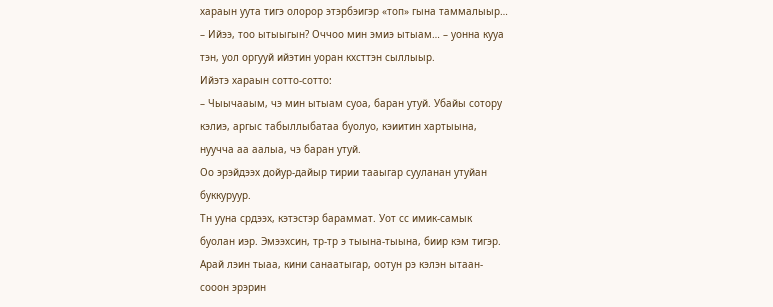хараын уута тигэ олорор этэрбэигэр «топ» гына таммалыыр…
– Ийээ, тоо ытыыгын? Оччоо мин эмиэ ытыам… – уонна кууа тэн, уол оргууй ийэтин уоран кхсттэн сыллыыр.
Ийэтэ хараын сотто-сотто:
– Чыычааым, чэ мин ытыам суоа, баран утуй. Убайы сотору кэлиэ, аргыс табыллыбатаа буолуо, кэиитин хартыына, нуучча аа аалыа, чэ баран утуй.
Оо эрэйдээх дойур-дайыр тирии тааыгар сууланан утуйан буккуруур.
Тн ууна срдээх, кэтэстэр бараммат. Уот сс имик-самык буолан иэр. Эмээхсин, тр-тр э тыына-тыына, биир кэм тигэр. Арай лэин тыаа, кини санаатыгар, оотун рэ кэлэн ытаан-сооон эрэрин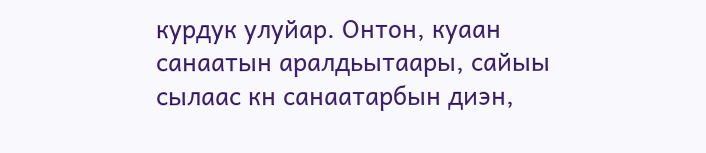курдук улуйар. Онтон, куаан санаатын аралдьытаары, сайыы сылаас кн санаатарбын диэн,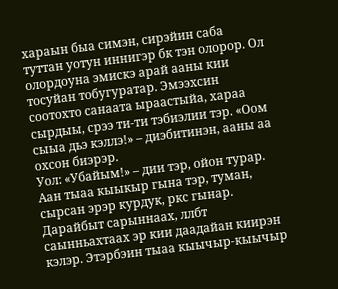хараын быа симэн, сирэйин саба туттан уотун иннигэр бк тэн олорор. Ол олордоуна эмискэ арай ааны кии тосуйан тобугуратар. Эмээхсин соотохто санаата ыраастыйа, хараа сырдыы, срээ ти-ти тэбиэлии тэр. «Оом сыыа дьэ кэллэ!» – диэбитинэн, ааны аа охсон биэрэр.
Уол: «Убайым!» – дии тэр, ойон турар.
Аан тыаа кыыкыр гына тэр, туман, сырсан эрэр курдук, ркс гынар. Дарайбыт сарыннаах, ллбт саынньахтаах эр кии даадайан киирэн кэлэр. Этэрбэин тыаа кыычыр-кыычыр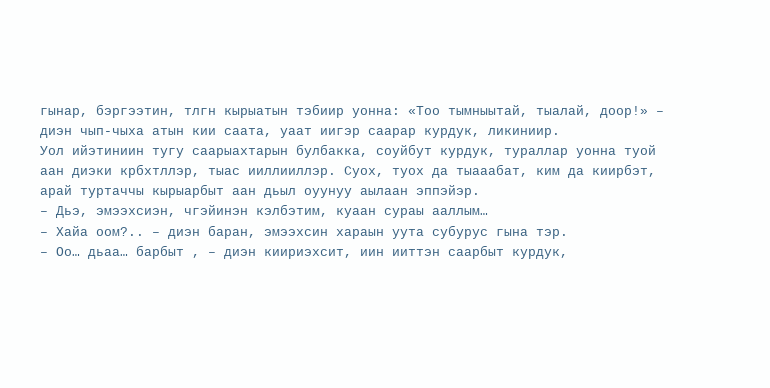гынар, бэргээтин, тлгн кырыатын тэбиир уонна: «Тоо тымныытай, тыалай, доор!» – диэн чып-чыха атын кии саата, уаат иигэр саарар курдук, ликиниир.
Уол ийэтиниин тугу саарыахтарын булбакка, соуйбут курдук, тураллар уонна туой аан диэки крбхтллэр, тыас ииллииллэр. Суох, туох да тыааабат, ким да киирбэт, арай туртаччы кырыарбыт аан дьыл оуунуу аылаан эппэйэр.
– Дьэ, эмээхсиэн, чгэйинэн кэлбэтим, куаан сураы ааллым…
– Хайа оом?.. – диэн баран, эмээхсин хараын уута субурус гына тэр.
– Оо… дьаа… барбыт , – диэн киириэхсит, иин ииттэн саарбыт курдук,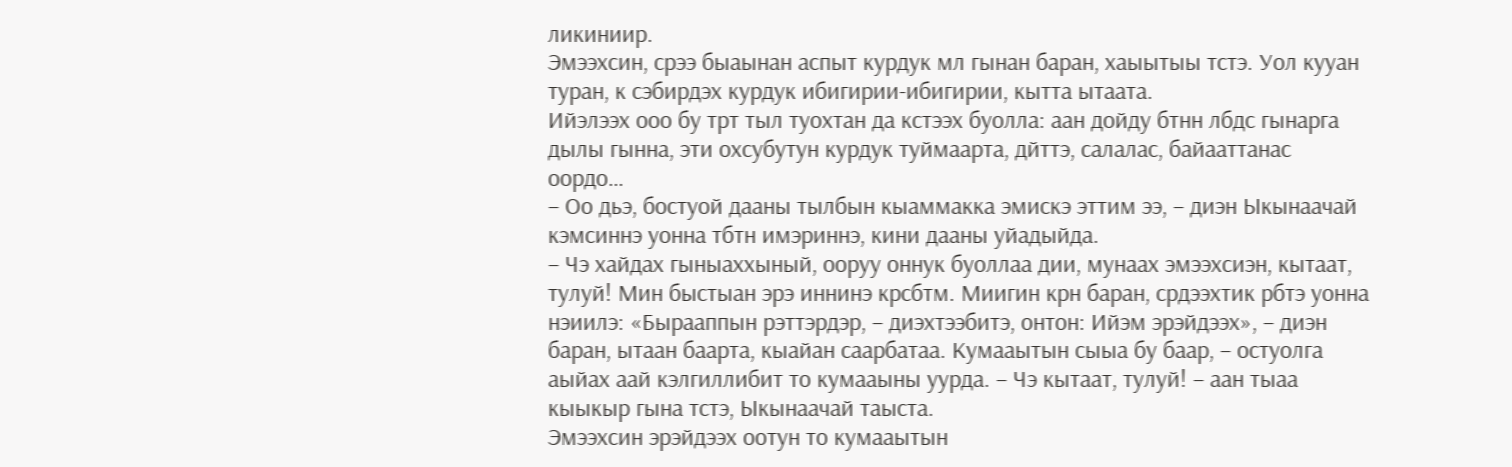ликиниир.
Эмээхсин, срээ быаынан аспыт курдук мл гынан баран, хаыытыы тстэ. Уол кууан туран, к сэбирдэх курдук ибигирии-ибигирии, кытта ытаата.
Ийэлээх ооо бу трт тыл туохтан да кстээх буолла: аан дойду бтнн лбдс гынарга дылы гынна, эти охсубутун курдук туймаарта, дйттэ, салалас, байааттанас оордо…
– Оо дьэ, бостуой дааны тылбын кыаммакка эмискэ эттим ээ, – диэн Ыкынаачай кэмсиннэ уонна тбтн имэриннэ, кини дааны уйадыйда.
– Чэ хайдах гыныаххыный, ооруу оннук буоллаа дии, мунаах эмээхсиэн, кытаат, тулуй! Мин быстыан эрэ иннинэ крсбтм. Миигин крн баран, срдээхтик рбтэ уонна нэиилэ: «Бырааппын рэттэрдэр, – диэхтээбитэ, онтон: Ийэм эрэйдээх», – диэн баран, ытаан баарта, кыайан саарбатаа. Кумааытын сыыа бу баар, – остуолга аыйах аай кэлгиллибит то кумааыны уурда. – Чэ кытаат, тулуй! – аан тыаа кыыкыр гына тстэ, Ыкынаачай таыста.
Эмээхсин эрэйдээх оотун то кумааытын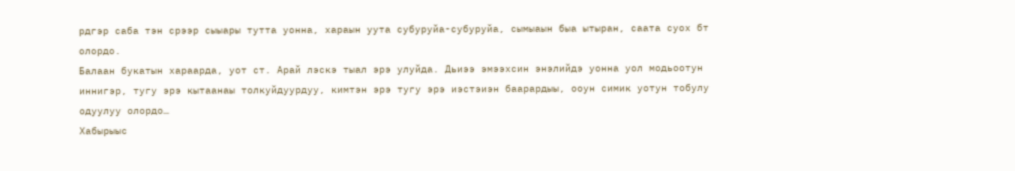рдгэр саба тэн срээр сыыары тутта уонна, хараын уута субуруйа-субуруйа, сымыаын быа ытыран, саата суох бт олордо.
Балаан букатын хараарда, уот ст. Арай лэскэ тыал эрэ улуйда. Дьиээ эмээхсин энэлийдэ уонна уол модьоотун иннигэр, тугу эрэ кытаанаы толкуйдуурдуу, кимтэн эрэ тугу эрэ иэстэиэн баарардыы, ооун симик уотун тобулу одуулуу олордо…
Хабырыыс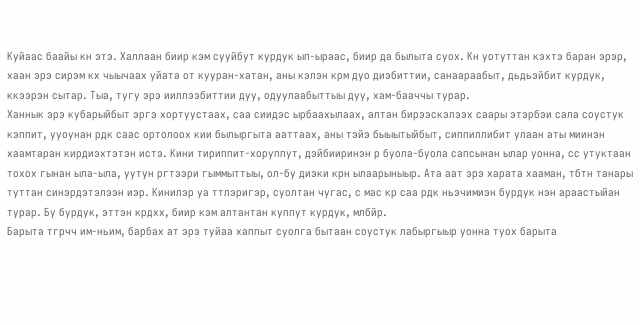Куйаас баайы кн этэ. Халлаан биир кэм сууйбут курдук ып-ыраас, биир да былыта суох. Кн уотуттан кэхтэ баран эрэр, хаан эрэ сирэм кх чыычаах уйата от кууран-хатан, аны кэлэн крм дуо диэбиттии, санаараабыт, дьдьэйбит курдук, ккээрэн сытар. Тыа, тугу эрэ ииллээбиттии дуу, одуулаабыттыы дуу, хам-бааччы турар.
Ханнык эрэ кубарыйбыт эргэ хортуустаах, саа сиидэс ырбаахылаах, алтан бирээскэлээх саары этэрбэи сала соустук кэппит, ууоунан рдк саас ортолоох кии былыргыта ааттаах, аны тэйэ быыытыйбыт, сиппиллибит улаан аты миинэн хаамтаран кирдиэхтэтэн истэ. Кини тириппит-хоруппут, дэйбииринэн р буола-буола сапсынан ылар уонна, сс утуктаан тохох гынан ыла-ыла, уутун ргтээри гыммыттыы, ол-бу диэки крн ылаарыныыр. Ата аат эрэ харата хааман, тбтн танары туттан синэрдэтэлээн иэр. Кинилэр уа ттлэригэр, суолтан чугас, с мас кр саа рдк ньэчимиэн бурдук нэн араастыйан турар. Бу бурдук, эттэн крдхх, биир кэм алтантан куппут курдук, млбйр.
Барыта тгрчч им-ньим, барбах ат эрэ туйаа хаппыт суолга бытаан соустук лабыргыыр уонна туох барыта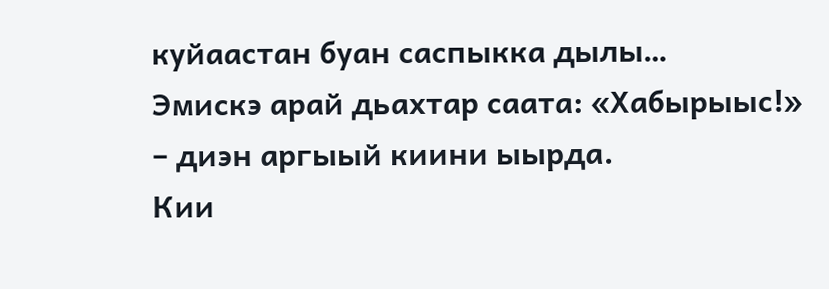куйаастан буан саспыкка дылы…
Эмискэ арай дьахтар саата: «Хабырыыс!» – диэн аргыый киини ыырда.
Кии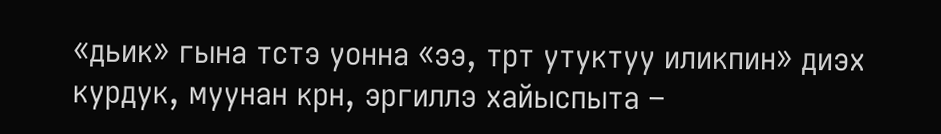«дьик» гына тстэ уонна «ээ, трт утуктуу иликпин» диэх курдук, муунан крн, эргиллэ хайыспыта –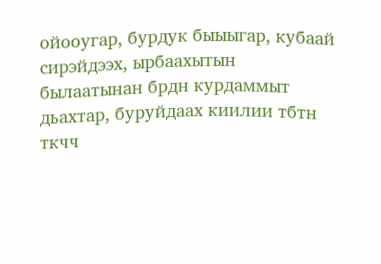ойооугар, бурдук быыыгар, кубаай сирэйдээх, ырбаахытын былаатынан брдн курдаммыт дьахтар, буруйдаах киилии тбтн ткчч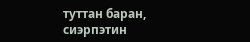туттан баран, сиэрпэтин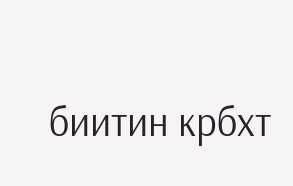биитин крбхт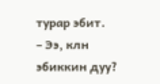турар эбит.
– Ээ, клн эбиккин дуу?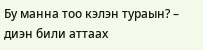Бу манна тоо кэлэн тураын? – диэн били аттаах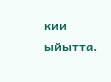кии ыйытта.